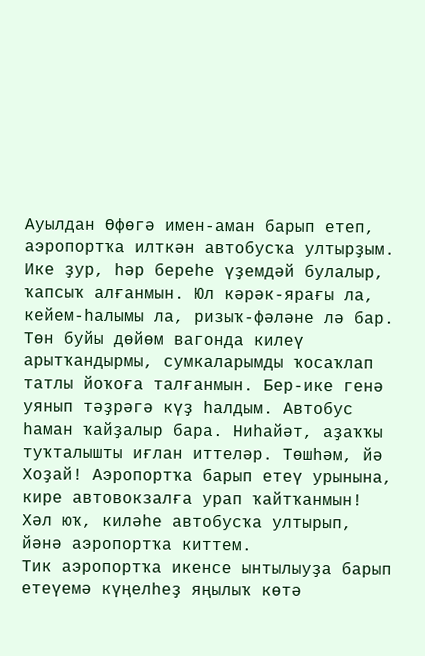Ауылдан Өфөгә имен-аман барып етеп, аэропортҡа илткән автобусҡа ултырҙым. Ике ҙур, һәр береһе үҙемдәй булалыр, ҡапсыҡ алғанмын. Юл кәрәк-ярағы ла, кейем-һалымы ла, ризыҡ-фәләне лә бар. Төн буйы дөйөм вагонда килеү арытҡандырмы, сумкаларымды ҡосаҡлап татлы йоҡоға талғанмын. Бер-ике генә уянып тәҙрәгә күҙ һалдым. Автобус һаман ҡайҙалыр бара. Ниһайәт, аҙаҡҡы туҡталышты иғлан иттеләр. Төшһәм, йә Хоҙай! Аэропортҡа барып етеү урынына, кире автовокзалға урап ҡайтҡанмын! Хәл юҡ, киләһе автобусҡа ултырып, йәнә аэропортҡа киттем.
Тик аэропортҡа икенсе ынтылыуҙа барып етеүемә күңелһеҙ яңылыҡ көтә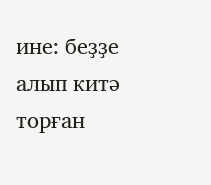ине: беҙҙе алып китә торған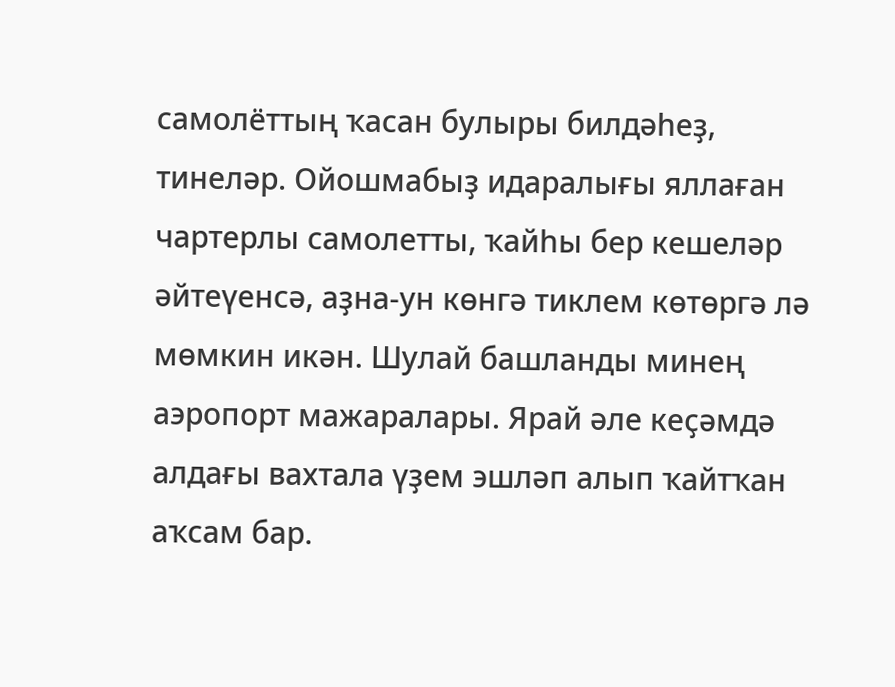самолёттың ҡасан булыры билдәһеҙ, тинеләр. Ойошмабыҙ идаралығы яллаған чартерлы самолетты, ҡайһы бер кешеләр әйтеүенсә, аҙна-ун көнгә тиклем көтөргә лә мөмкин икән. Шулай башланды минең аэропорт мажаралары. Ярай әле кеҫәмдә алдағы вахтала үҙем эшләп алып ҡайтҡан аҡсам бар.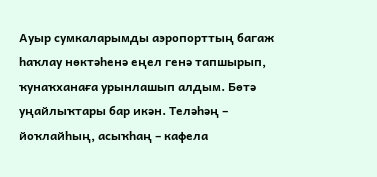Ауыр сумкаларымды аэропорттың багаж һаҡлау нөктәһенә еңел генә тапшырып, ҡунаҡханаға урынлашып алдым. Бөтә уңайлыҡтары бар икән. Теләһәң – йоҡлайһың, асыҡһаң – кафела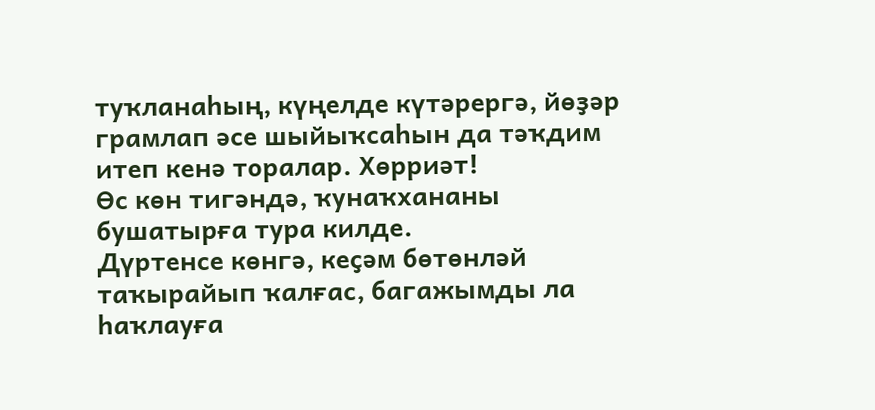туҡланаһың, күңелде күтәрергә, йөҙәр грамлап әсе шыйыҡсаһын да тәҡдим итеп кенә торалар. Хөрриәт!
Өс көн тигәндә, ҡунаҡхананы бушатырға тура килде.
Дүртенсе көнгә, кеҫәм бөтөнләй таҡырайып ҡалғас, багажымды ла һаҡлауға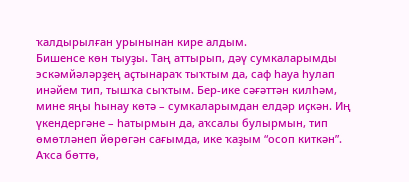ҡалдырылған урынынан кире алдым.
Бишенсе көн тыуҙы. Таң аттырып, дәү сумкаларымды эскәмйәләрҙең аҫтынараҡ тыҡтым да, саф һауа һулап инәйем тип, тышҡа сыҡтым. Бер-ике сәғәттән килһәм, мине яңы һынау көтә – сумкаларымдан елдәр иҫкән. Иң үкендергәне – һатырмын да, аҡсалы булырмын, тип өмөтләнеп йөрөгән сағымда, ике ҡаҙым “осоп киткән”. Аҡса бөттө,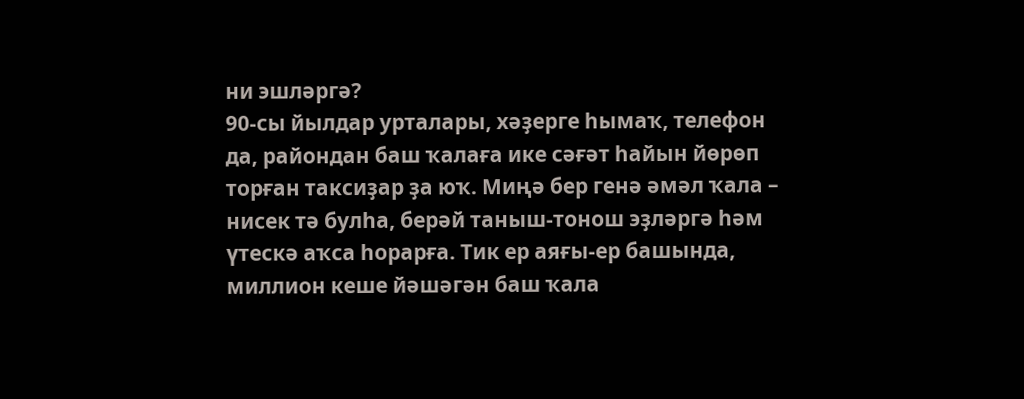ни эшләргә?
90-сы йылдар урталары, хәҙерге һымаҡ, телефон да, райондан баш ҡалаға ике сәғәт һайын йөрөп торған таксиҙар ҙа юҡ. Миңә бер генә әмәл ҡала – нисек тә булһа, берәй таныш-тонош эҙләргә һәм үтескә аҡса һорарға. Тик ер аяғы-ер башында, миллион кеше йәшәгән баш ҡала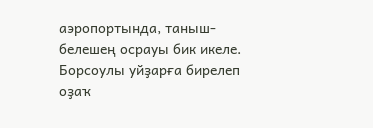аэропортында, таныш-белешең осрауы бик икеле.
Борсоулы уйҙарға бирелеп оҙаҡ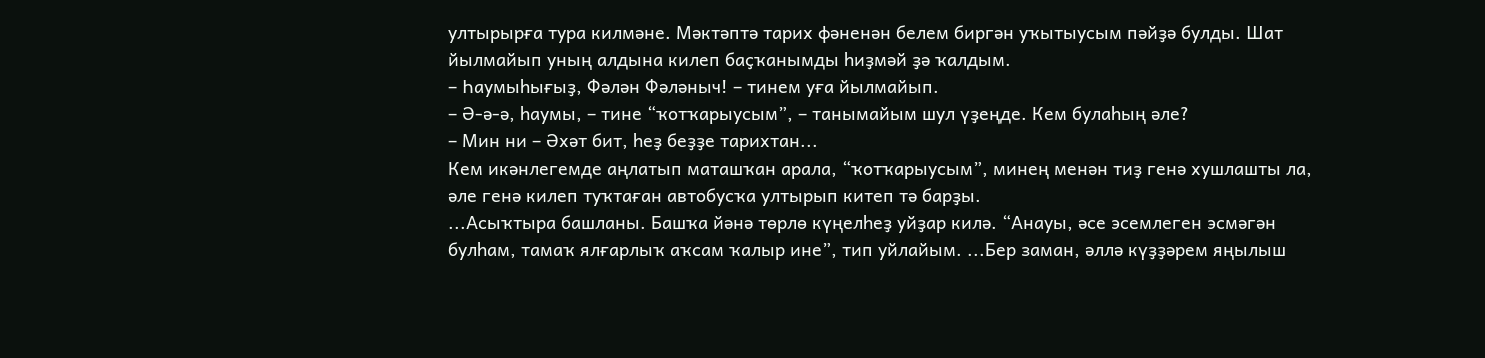ултырырға тура килмәне. Мәктәптә тарих фәненән белем биргән уҡытыусым пәйҙә булды. Шат йылмайып уның алдына килеп баҫҡанымды һиҙмәй ҙә ҡалдым.
– Һаумыһығыҙ, Фәлән Фәләныч! – тинем уға йылмайып.
– Ә-ә-ә, һаумы, – тине “ҡотҡарыусым”, – танымайым шул үҙеңде. Кем булаһың әле?
– Мин ни – Әхәт бит, һеҙ беҙҙе тарихтан...
Кем икәнлегемде аңлатып маташҡан арала, “ҡотҡарыусым”, минең менән тиҙ генә хушлашты ла, әле генә килеп туҡтаған автобусҡа ултырып китеп тә барҙы.
...Асыҡтыра башланы. Башҡа йәнә төрлө күңелһеҙ уйҙар килә. “Анауы, әсе эсемлеген эсмәгән булһам, тамаҡ ялғарлыҡ аҡсам ҡалыр ине”, тип уйлайым. ...Бер заман, әллә күҙҙәрем яңылыш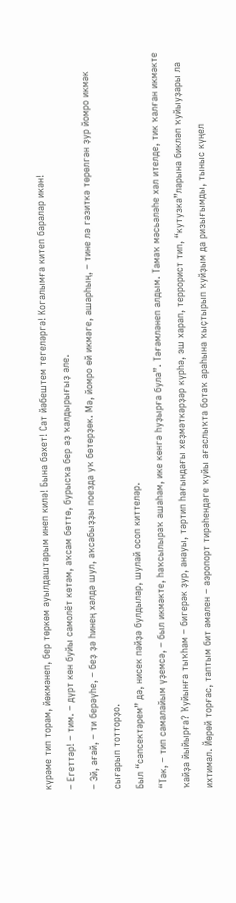күрәме тип торам, йөкмәнеп, бер төркөм ауылдаштарым инеп килә! Бына бәхет! Сат йәбештем тегеләргә! Когалымға китеп баралар икән!
– Егеттәр! – тим. – дүрт көн буйы самолёт көтәм, аҡсам бөттө, бурысҡа бер аҙ ҡалдырығыҙ әле.
– Эй, ағай, – ти берәүһе, – беҙ ҙә һинең хәлдә шул, аҡсабыҙҙы поезда уҡ бөтөрҙөк. Мә, йомро өй икмәге, ашарһың, – тине лә гәзиткә төрөлгән ҙур йомро икмәк сығарып тотторҙо.
Был “сәпсектәрем” дә, нисек пәйҙә булдылар, шулай осоп киттеләр.
“Тәк, – тип самалайым үҙемсә, – был икмәкте, һаҡсылыраҡ ашаһам, ике көнгә һуҙырға була”. Тәғәмләнеп алдым. Тамаҡ мәсьәләһе хәл ителде, тик ҡалған икмәкте ҡайҙа йыйырға? Ҡуйынға тыҡһам – бигерәк ҙур, анауы, тәртип һағындағы хеҙмәткәрҙәр күрһә, эш харап, террорист тип, “кутузка”ларына бикләп ҡуйыуҙары ла ихтимал. Йөрөй торғас, таптым бит әмәлен – аэропорт тирәһендәге ҡуйы ағаслыҡта ботаҡ араһына ҡыҫтырып ҡуйҙым да ризығымды, тыныс күңел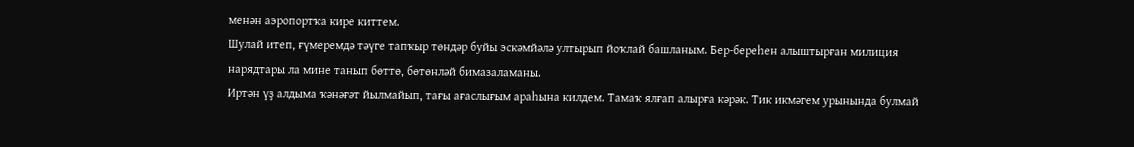менән аэропортҡа кире киттем.
Шулай итеп, ғүмеремдә тәүге тапҡыр төндәр буйы эскәмйәлә ултырып йоҡлай башланым. Бер-береһен алыштырған милиция нарядтары ла мине танып бөттө, бөтөнләй бимазаламаны.
Иртән үҙ алдыма ҡәнәғәт йылмайып, тағы ағаслығым араһына килдем. Тамаҡ ялғап алырға кәрәк. Тик икмәгем урынында булмай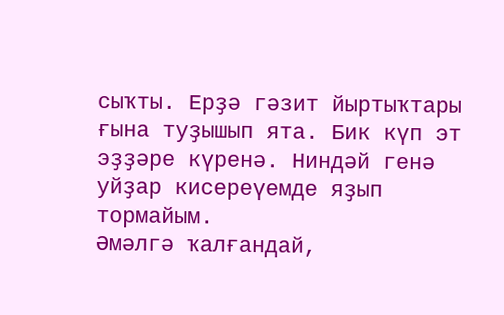сыҡты. Ерҙә гәзит йыртыҡтары ғына туҙышып ята. Бик күп эт эҙҙәре күренә. Ниндәй генә уйҙар кисереүемде яҙып тормайым.
Әмәлгә ҡалғандай,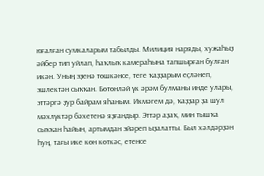юғалған сумкаларым табылды. Милиция наряды, хужаһыҙ әйбер тип уйлап, һаҡлыҡ камераһына тапшырған булған икән. Уның эҙенә төшкәнсе, теге ҡаҙҙарым еҫләнеп, эшлектән сыҡҡан. Бөтөнләй үк әрәм булманы инде улары, эттәргә ҙур байрам яһаным. Икмәгем дә, ҡаҙҙар ҙа шул мәхлүктәр бәхетенә яҙғандыр. Эттәр аҙаҡ, мин тышҡа сыҡҡан һайын, артымдан эйәреп ыҙалатты. Был хәлдәрҙән һуң, тағы ике көн көткәс, етенсе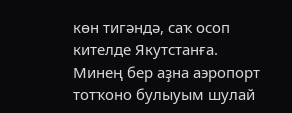көн тигәндә, саҡ осоп кителде Якутстанға. Минең бер аҙна аэропорт тотҡоно булыуым шулай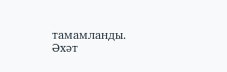тамамланды.
Әхәт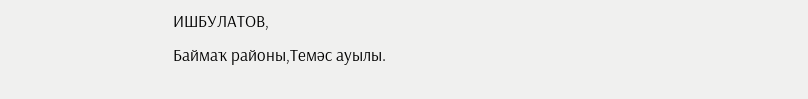ИШБУЛАТОВ,
Баймаҡ районы,Темәс ауылы.